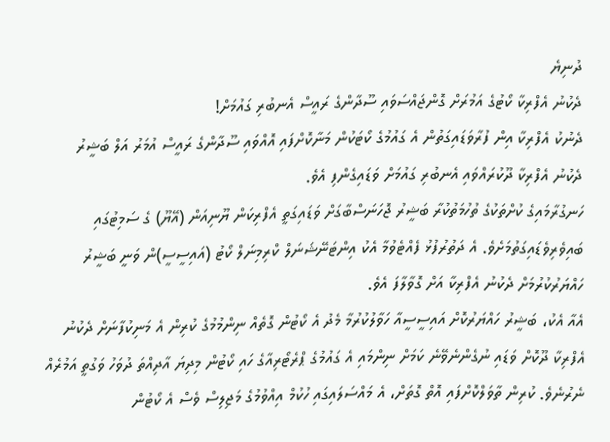ދުނިޔެ
ދެކުނު އެފްރިކާ ކޯޓުގެ އަމުރަށް ގޮންޖައްސަވައި ސޫދާންގެ ރައީސް އެނބުރި ގައުމަށް!
ދެނުކު އެފްރިކާ އިން ފުރާވަޑައިގަތުން އެ ގައުމުގެ ކޯޓަކުން މަނާކޮށްފައި އޮއްވައި ސޫދާންގެ ރައީސް އުމަރު އަލް ބަޝީރު ދެކުނު އެފްރިކާ ދޫކުރައްވައި އެނބުރި ގައުމަށް ވަޑައިގެންފި އެވެ.
ހަނގުރާމައިގެ ކުށްތަކުގެ ތުހުމަތުކުރާ ބަޝީރު ޖޮހަނަސްބާގަށް ވަޑައިގަތީ އެފްރިކަން ޔޫނިއަން (އޭޔޫ) ގެ ސަމިޓުގައި ބައިވެރިވެޑައިގަތުމަށެވެ. އެ ދަތުރުފުޅު ފެއްޓެވުމާ އެކު އިންޓަނޭޝަނަލް ކްރިމިނަލް ކޯޓު (އައިސީސީ)ން ވަނީ ބަޝީރު ހައްޔަރުކުރުމަށް ދެކުނު އެފްރިކާ އަށް ގޮވާލާފަ އެވެ.
އެއާ އެކު، ބަޝީރު ހައްޔަރުކޮށް އައިސީސީއާ ހަވާލުކުރުމާ މެދު އެ ކޯޓުން ގޮތެއް ނިންމުމުގެ ކުރިން އެ މަނިކުފާނަށް ދެކުނު އެފްރިކާ ދޫކޮށް ވަޑައި ނުގެންނެވޭނެ ކަމަށް ނިންމައި އެ ގައުމުގެ ޕްރެޓޯރިއާގެ ހައި ކޯޓުން މިދިޔަ އާދިއްތަ ދުވަހު ވަގުތީ އަމުރެއް ނެރުނެވެ. ކުރިން ތާވަލްކޮށްފައި އޮތް ގޮތަށް، އެ މައްސަލައިގައި ހުކުމް އިއްވުމުގެ މަޖިލިސް ވެސް އެ ކޯޓުން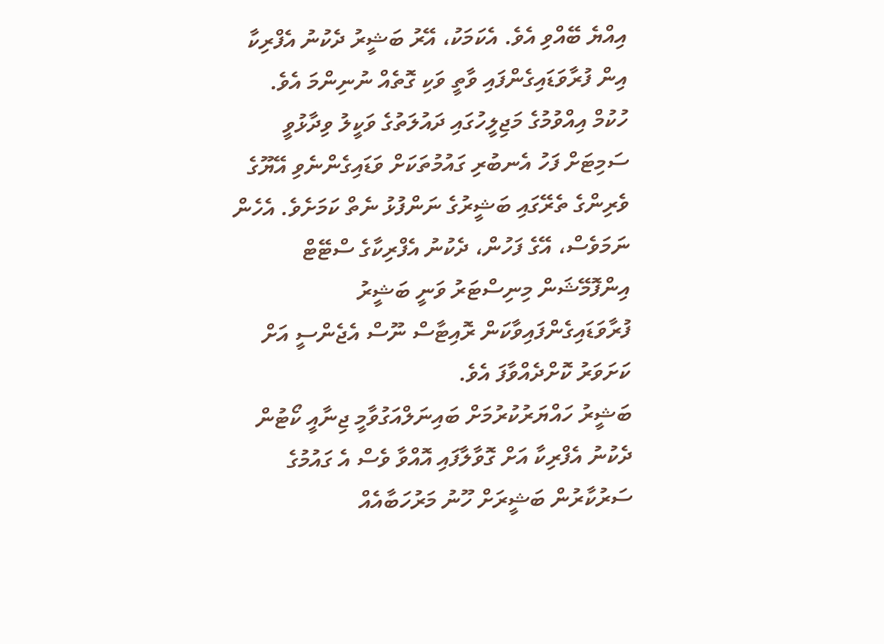އިއްޔެ ބޭއްވި އެވެ. އެކަމަކު، އޭރު ބަޝީރު ދެކުނު އެފްރިކާ އިން ފުރާވަޑައިގެންފައި ވާތީ ވަކި ގޮތެއް ނުނިންމަ އެވެ.
ހުކުމް އިއްވުމުގެ މަޖިލީހުގައި ދައުލަތުގެ ވަކީލު ވިދާޅުވީ ސަމިޓަށް ފަހު އެނބުރި ގައުމުތަކަށް ވަޑައިގެންނެވި އޭޔޫގެ ވެރިންގެ ތެރޭގައި ބަޝީރުގެ ނަންފުޅު ނެތް ކަމަށެވެ. އެހެން ނަމަވެސް، އޭގެ ފަހުން، ދެކުނު އެފްރިކާގެ ސްޓޭޓް އިންފޮމޭޝަން މިނިސްޓަރު ވަނީ ބަޝީރު ފުރާވަޑައިގެންފައިވާކަން ރޮއިޓާސް ނޫސް އެޖެންސީ އަށް ކަށަވަރު ކޮށްދެއްވާފަ އެވެ.
ބަޝީރު ހައްޔަރުކުރުމަށް ބައިނަލްއަގުވާމީ ޖިނާއީ ކޯޓުން ދެކުނު އެފްރިކާ އަށް ގޮވާލާފައި އޮއްވާ ވެސް އެ ގައުމުގެ ސަރުކާރުން ބަޝީރަށް ހޫނު މަރުހަބާއެއް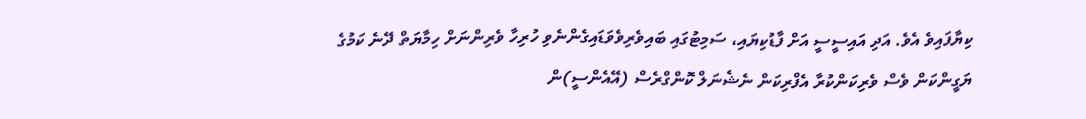ކިޔާފައިވެ އެވެ. އަދި އައިސީސީ އަށް ފާޑުކިޔައި، ސަމިޓުގައި ބައިވެރިވެވަޑައިގެންނެވި ހުރިހާ ވެރިންނަށް ހިމާޔަތް ދޭނެ ކަމުގެ ޔަގީންކަން ވެސް ވެރިކަންކުރާ އެފްރިކަން ނެޝެނަލް ކޮންގްރެސް (އޭއެންސީ)ން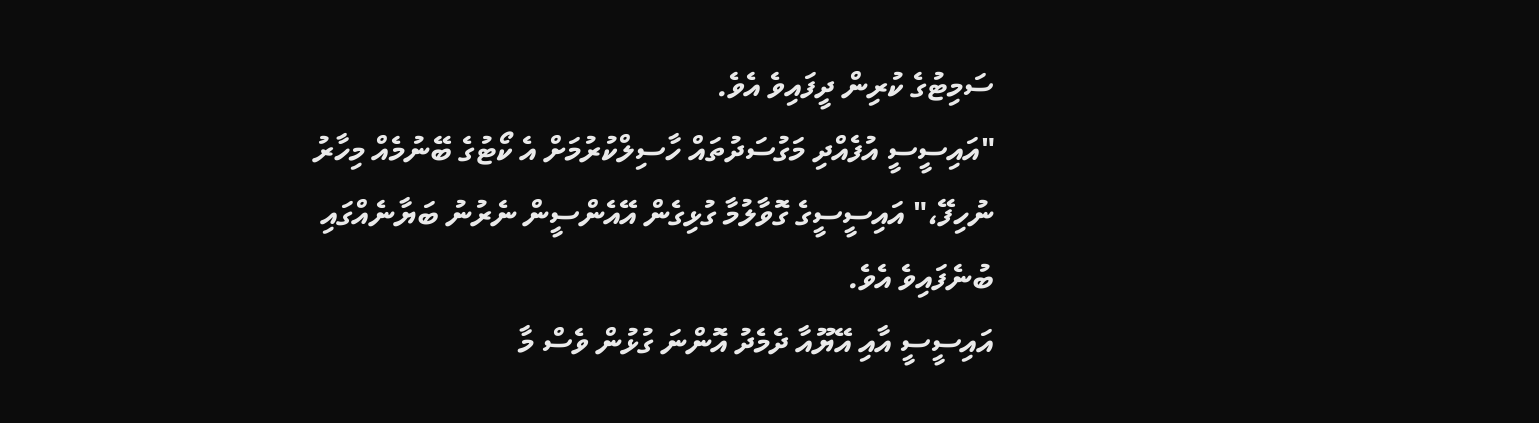ސަމިޓުގެ ކުރިން ދީފައިވެ އެވެ.
"އައިސީސީ އުފެއްދި މަގުސަދުތައް ހާސިލްކުރުމަށް އެ ކޯޓުގެ ބޭނުމެއް މިހާރު ނުހިފޭ،" އައިސީސީގެ ގޮވާލުމާ ގުޅިގެން އޭއެންސީން ނެރުނު ބަޔާނެއްގައި ބުނެފައިވެ އެވެ.
އައިސީސީ އާއި އޭޔޫއާ ދެމެދު އޮންނަ ގުޅުން ވެސް މާ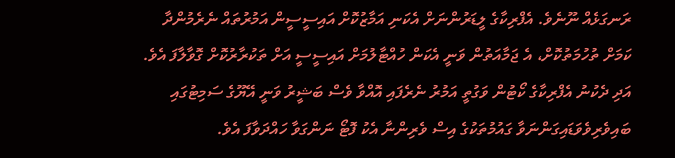ރަނގަޅެއް ނޫނެވެ. އެފްރިކާގެ ލީޑަރުންނަށް އެކަނި އަމާޒުކޮށް އައިސީސީން އަމުރުތައް ނެރެމުންދާ ކަމަށް ތުހުމަތުކޮށް، އެ ޖަމާއަތުން ވަނީ އެކަން ހުއްޓާލުމަށް އައިސީސީ އަށް ތަކުރާރުކޮށް ގޮވާލާފަ އެވެ. އަދި ދެކުނު އެފްރިކާގެ ކޯޓުން ވަގުތީ އަމުރު ނެރެފައި އޮއްވާ ވެސް ބަޝީރު ވަނީ އޭޔޫގެ ސަމިޓުގައި ބައިވެރިވެވަޑައިގަންނަވާ ގައުމުތަކުގެ އިސް ވެރިންނާ އެކު ފޮޓޯ ނަންގަވާ ހައްދަވާފަ އެވެ.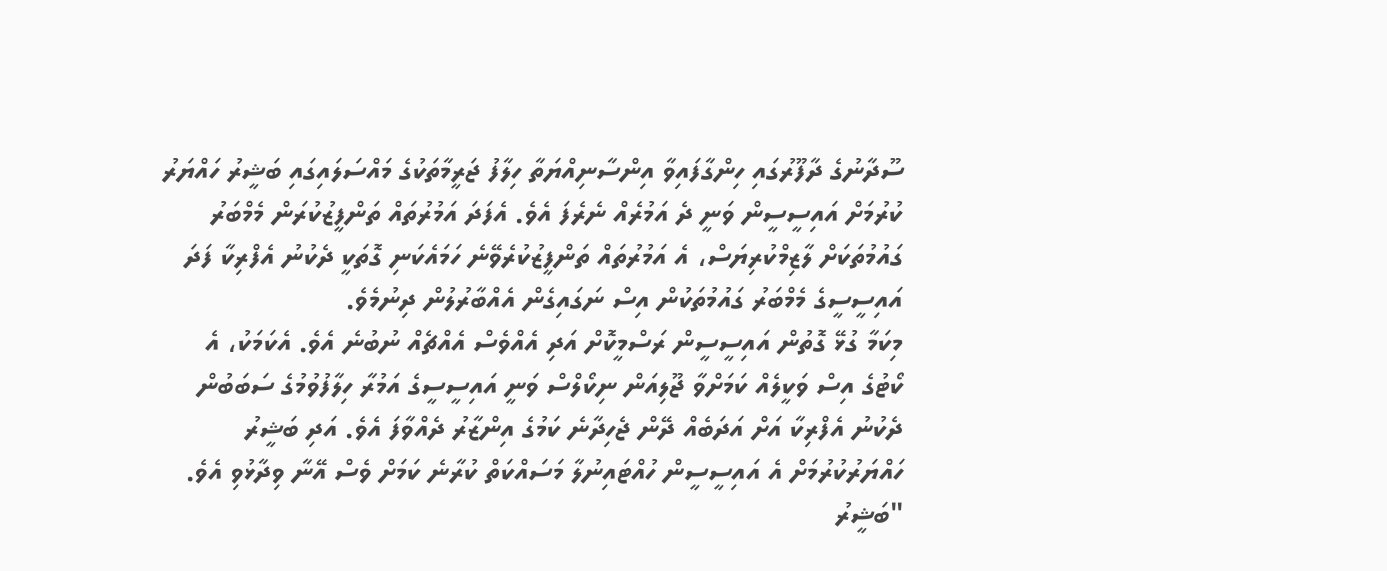ސޫދާނުގެ ދާފޫރުގައި ހިންގާފައިވާ އިންސާނިއްޔަތާ ހިލާފު ޖަރީމާތަކުގެ މައްސަލައިގައި ބަޝީރު ހައްޔަރު ކުރުމަށް އައިސީސީން ވަނީ ދެ އަމުރެއް ނެރެފަ އެވެ. އެފަދަ އަމުރުތައް ތަންފީޒުކުރަން މެމްބަރު ގައުމުތަކަށް ލާޒިމްކުރިޔަސް، އެ އަމުރުތައް ތަންފީޒުކުރެވޭނެ ހަމައެކަނި ގޮތަކީ ދެކުނު އެފްރިކާ ފަދަ އައިސީސީގެ މެމްބަރު ގައުމުތަކުން އިސް ނަގައިގެން އެއްބާރުލުން ދިނުމެވެ.
މިކަމާ ގުޅޭ ގޮތުން އައިސީސީން ރަސްމީކޮށް އަދި އެއްވެސް އެއްޗެއް ނުބުނެ އެވެ. އެކަމަކު، އެ ކޯޓުގެ އިސް ވަކީލެއް ކަމަށްވާ ޖޫލިއަން ނިކޯލްސް ވަނީ އައިސީސީގެ އަމުރާ ހިލާފުވުމުގެ ސަބަބުން ދެކުނު އެފްރިކާ އަށް އަދަބެއް ދޭން ޖެހިދާނެ ކަމުގެ އިންޒާރު ދެއްވާފަ އެވެ. އަދި ބަޝީރު ހައްޔަރުކުރުމަށް އެ އައިސީސީން ހުއްޓައިނުލާ މަސައްކަތް ކުރާނެ ކަމަށް ވެސް އޭނާ ވިދާޅުވި އެވެ.
"ބަޝީރު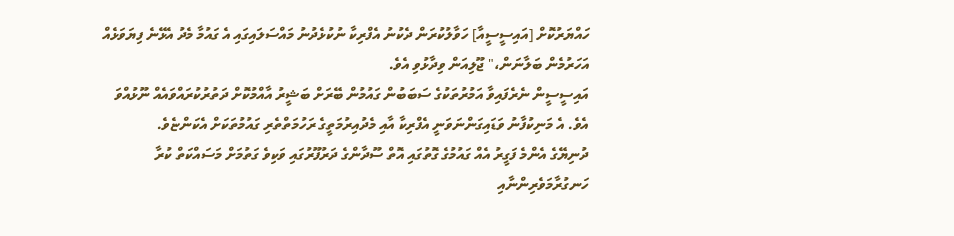ހައްޔަރުކޮށް [އައިސީސީއާ] ހަވާލުކުރަން ދެކުނު އެފްރިކާ ނުކުޅެދުނު މައްސަލައިގައި އެ ގައުމާ މެދު އެޅޭނެ ފިޔަވަޅެއް އަހަރުމެން ބަލާނަން،" ޖޫލިއަން ވިދާޅުވި އެވެ.
އައިސީސީން ނެރެފައިވާ އަމުރުތަކުގެ ސަބަބުން ގައުމުން ބޭރަށް ބަޝީރު އާއްމުކޮށް ދަތުރުކުރައްވައެއް ނޫޅުއްވަ އެވެ. އެ މަނިކުފާނު ވަޑައިގަންނަވަނީ އެފްރިކާ އާއި މެދުއިރުމަތީގެ ރަހުމަތްތެރި ގައުމުތަކަށް އެކަންޏެވެ.
ދުނިޔޭގެ އެންމެ ފަގީރު އެއް ގައުމުގެ ގޮތުގައި އޮތް ސޫދާންގެ ދަރުފޫރުގައި ވަކިވެ ގަތުމަށް މަސައްކަތް ކުރާ ހަނގުރާމަވެރިންނާއި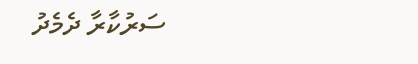ސަރުކާރާ ދެމެދު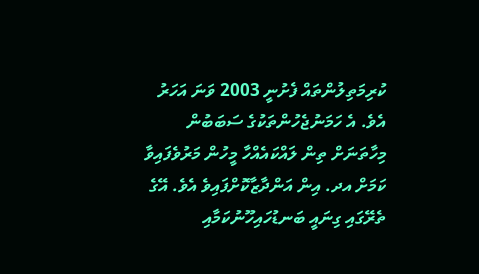ކުރިމަތިލުންތައް ފެށުނީ 2003 ވަނަ އަހަރު އެވެ. އެ ހަމަނުޖެހުންތަކުގެ ސަބަބުން މިހާތަނަށް ތިން ލައްކައެއްހާ މީހުން މަރުވެފައިވާ ކަމަށް އދ. އިން އަންދާޒާކޮށްފައިވެ އެވެ. އޭގެ ތެރޭގައި ގިނައީ ބަނޑުހައިހޫނުކަމާއި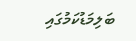ބަލިމަޑުކަމުގައި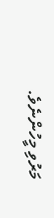މަރުވި މީހުންނެވެ.